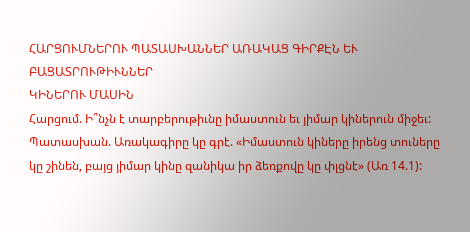ՀԱՐՑՈՒՄՆԵՐՈՒ ՊԱՏԱՍԽԱՆՆԵՐ ԱՌԱԿԱՑ ԳԻՐՔԷՆ ԵՒ ԲԱՑԱՏՐՈՒԹԻՒՆՆԵՐ
ԿԻՆԵՐՈՒ ՄԱՍԻՆ
Հարցում. Ի՞նչն է տարբերութիւնը իմաստուն եւ յիմար կիներուն միջեւ:
Պատասխան. Առակագիրը կը գրէ. «Իմաստուն կիները իրենց տուները կը շինեն, բայց յիմար կինը զանիկա իր ձեռքովը կը փլցնէ» (Առ 14.1):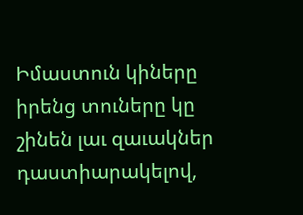Իմաստուն կիները իրենց տուները կը շինեն լաւ զաւակներ դաստիարակելով,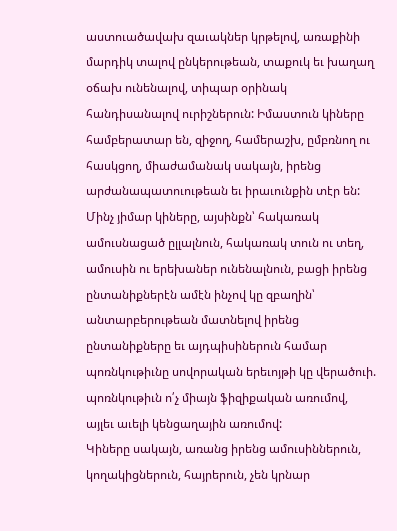աստուածավախ զաւակներ կրթելով, առաքինի մարդիկ տալով ընկերութեան, տաքուկ եւ խաղաղ օճախ ունենալով, տիպար օրինակ հանդիսանալով ուրիշներուն: Իմաստուն կիները համբերատար են, զիջող, համերաշխ, ըմբռնող ու հասկցող, միաժամանակ սակայն, իրենց արժանապատուութեան եւ իրաւունքին տէր են: Մինչ յիմար կիները, այսինքն՝ հակառակ ամուսնացած ըլլալնուն, հակառակ տուն ու տեղ, ամուսին ու երեխաներ ունենալնուն, բացի իրենց ընտանիքներէն ամէն ինչով կը զբաղին՝ անտարբերութեան մատնելով իրենց ընտանիքները եւ այդպիսիներուն համար պոռնկութիւնը սովորական երեւոյթի կը վերածուի. պոռնկութիւն ո՛չ միայն ֆիզիքական առումով, այլեւ աւելի կենցաղային առումով:
Կիները սակայն, առանց իրենց ամուսիններուն, կողակիցներուն, հայրերուն, չեն կրնար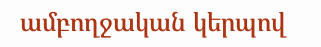ամբողջական կերպով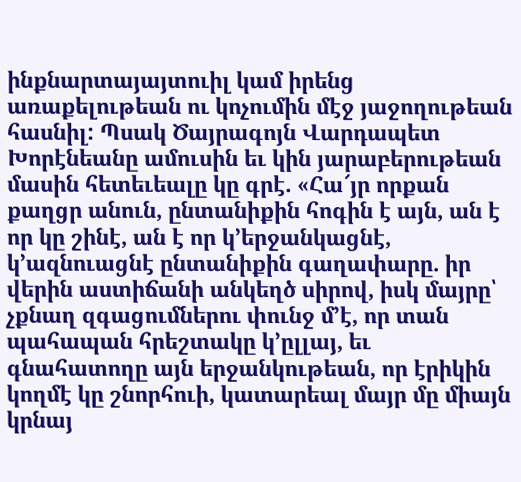ինքնարտայայտուիլ կամ իրենց առաքելութեան ու կոչումին մէջ յաջողութեան հասնիլ: Պսակ Ծայրագոյն Վարդապետ Խորէնեանը ամուսին եւ կին յարաբերութեան մասին հետեւեալը կը գրէ. «Հա՜յր որքան քաղցր անուն, ընտանիքին հոգին է այն, ան է որ կը շինէ, ան է որ կ՚երջանկացնէ, կ՚ազնուացնէ ընտանիքին գաղափարը. իր վերին աստիճանի անկեղծ սիրով, իսկ մայրը՝ չքնաղ զգացումներու փունջ մ՚է, որ տան պահապան հրեշտակը կ՚ըլլայ, եւ գնահատողը այն երջանկութեան, որ էրիկին կողմէ կը շնորհուի, կատարեալ մայր մը միայն կրնայ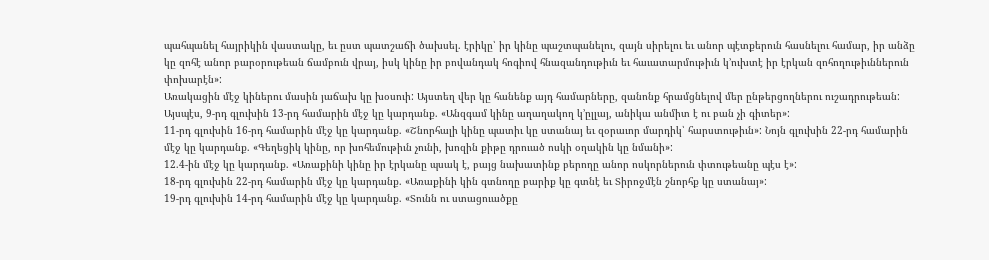պահպանել հայրիկին վաստակը, եւ ըստ պատշաճի ծախսել. էրիկը՝ իր կինը պաշտպանելու, զայն սիրելու եւ անոր պէտքերուն հասնելու համար, իր անձը կը զոհէ անոր բարօրութեան ճամբուն վրայ, իսկ կինը իր բովանդակ հոգիով հնազանդութիւն եւ հաւատարմութիւն կ՚ուխտէ իր էրկան զոհողութիւններուն փոխարէն»:
Առակացին մէջ կիներու մասին յաճախ կը խօսուի: Այստեղ վեր կը հանենք այդ համարները, զանոնք հրամցնելով մեր ընթերցողներու ուշադրութեան:
Այսպէս, 9-րդ գլուխին 13-րդ համարին մէջ կը կարդանք. «Անզգամ կինը աղաղակող կ՚ըլլայ, անիկա անմիտ է ու բան չի գիտեր»:
11-րդ գլուխին 16-րդ համարին մէջ կը կարդանք. «Շնորհալի կինը պատիւ կը ստանայ եւ զօրաւոր մարդիկ՝ հարստութիւն»: Նոյն գլուխին 22-րդ համարին մէջ կը կարդանք. «Գեղեցիկ կինը, որ խոհեմութիւն չունի, խոզին քիթը դրուած ոսկի օղակին կը նմանի»:
12.4-ին մէջ կը կարդանք. «Առաքինի կինը իր էրկանը պսակ է, բայց նախատինք բերողը անոր ոսկորներուն փտութեանը պէս է»:
18-րդ գլուխին 22-րդ համարին մէջ կը կարդանք. «Առաքինի կին գտնողը բարիք կը գտնէ եւ Տիրոջմէն շնորհք կը ստանայ»:
19-րդ գլուխին 14-րդ համարին մէջ կը կարդանք. «Տունն ու ստացուածքը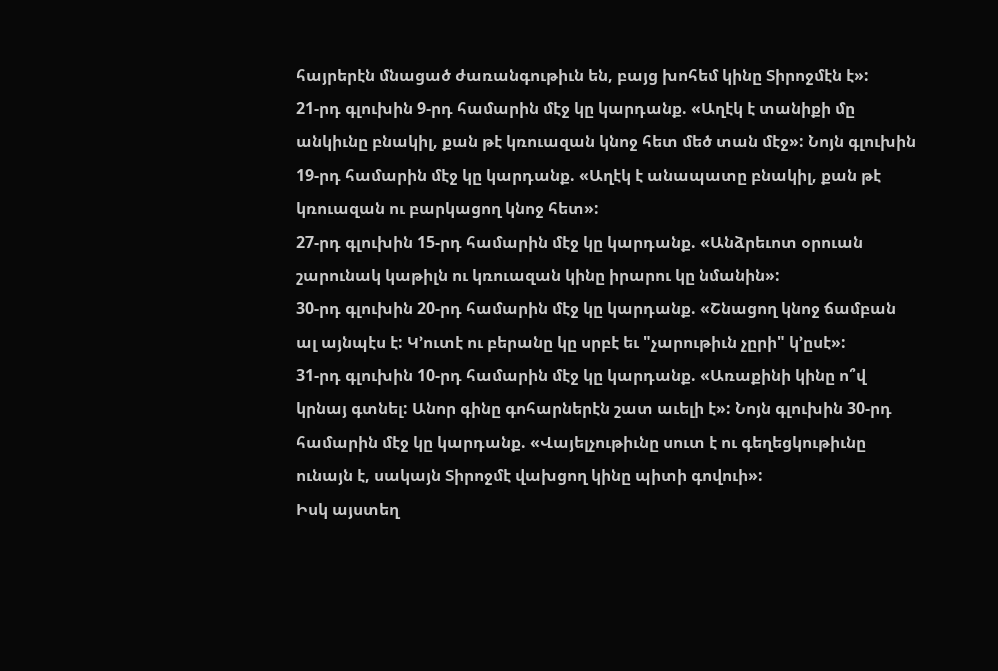հայրերէն մնացած ժառանգութիւն են, բայց խոհեմ կինը Տիրոջմէն է»:
21-րդ գլուխին 9-րդ համարին մէջ կը կարդանք. «Աղէկ է տանիքի մը անկիւնը բնակիլ, քան թէ կռուազան կնոջ հետ մեծ տան մէջ»: Նոյն գլուխին 19-րդ համարին մէջ կը կարդանք. «Աղէկ է անապատը բնակիլ, քան թէ կռուազան ու բարկացող կնոջ հետ»:
27-րդ գլուխին 15-րդ համարին մէջ կը կարդանք. «Անձրեւոտ օրուան շարունակ կաթիլն ու կռուազան կինը իրարու կը նմանին»:
30-րդ գլուխին 20-րդ համարին մէջ կը կարդանք. «Շնացող կնոջ ճամբան ալ այնպէս է: Կ՚ուտէ ու բերանը կը սրբէ եւ "չարութիւն չըրի" կ՚ըսէ»:
31-րդ գլուխին 10-րդ համարին մէջ կը կարդանք. «Առաքինի կինը ո՞վ կրնայ գտնել: Անոր գինը գոհարներէն շատ աւելի է»: Նոյն գլուխին 30-րդ համարին մէջ կը կարդանք. «Վայելչութիւնը սուտ է ու գեղեցկութիւնը ունայն է, սակայն Տիրոջմէ վախցող կինը պիտի գովուի»:
Իսկ այստեղ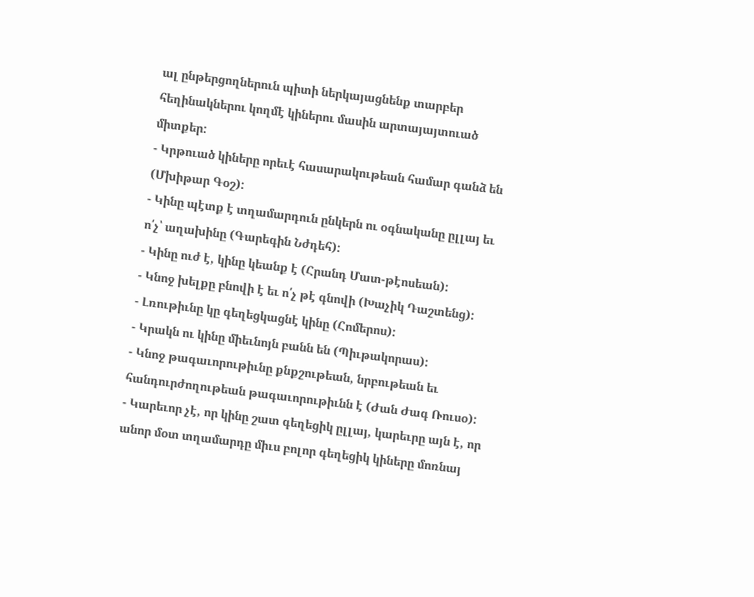ալ ընթերցողներուն պիտի ներկայացնենք տարբեր հեղինակներու կողմէ կիներու մասին արտայայտուած միտքեր:
- Կրթուած կիները որեւէ հասարակութեան համար գանձ են (Մխիթար Գօշ):
- Կինը պէտք է տղամարդուն ընկերն ու օգնականը ըլլայ եւ ո՛չ՝ աղախինը (Գարեգին Նժդեհ):
- Կինը ուժ է, կինը կեանք է (Հրանդ Մատ-թէոսեան):
- Կնոջ խելքը բնովի է եւ ո՛չ թէ գնովի (Խաչիկ Դաշտենց):
- Լռութիւնը կը գեղեցկացնէ կինը (Հոմերոս):
- Կրակն ու կինը միեւնոյն բանն են (Պիւթակորաս):
- Կնոջ թագաւորութիւնը քնքշութեան, նրբութեան եւ հանդուրժողութեան թագաւորութիւնն է (Ժան Ժագ Ռուսօ):
- Կարեւոր չէ, որ կինը շատ գեղեցիկ ըլլայ, կարեւրը այն է, որ անոր մօտ տղամարդը միւս բոլոր գեղեցիկ կիները մոռնայ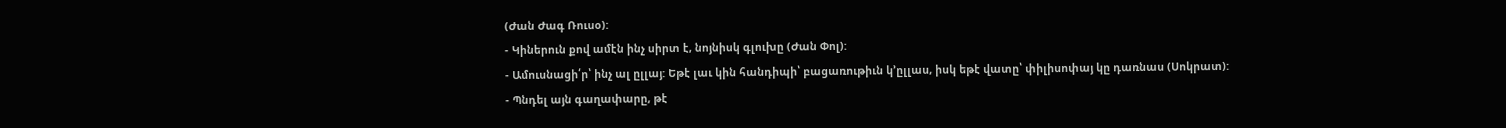(Ժան Ժագ Ռուսօ):
- Կիներուն քով ամէն ինչ սիրտ է, նոյնիսկ գլուխը (Ժան Փոլ):
- Ամուսնացի՛ր՝ ինչ ալ ըլլայ: Եթէ լաւ կին հանդիպի՝ բացառութիւն կ՚ըլլաս, իսկ եթէ վատը՝ փիլիսոփայ կը դառնաս (Սոկրատ):
- Պնդել այն գաղափարը, թէ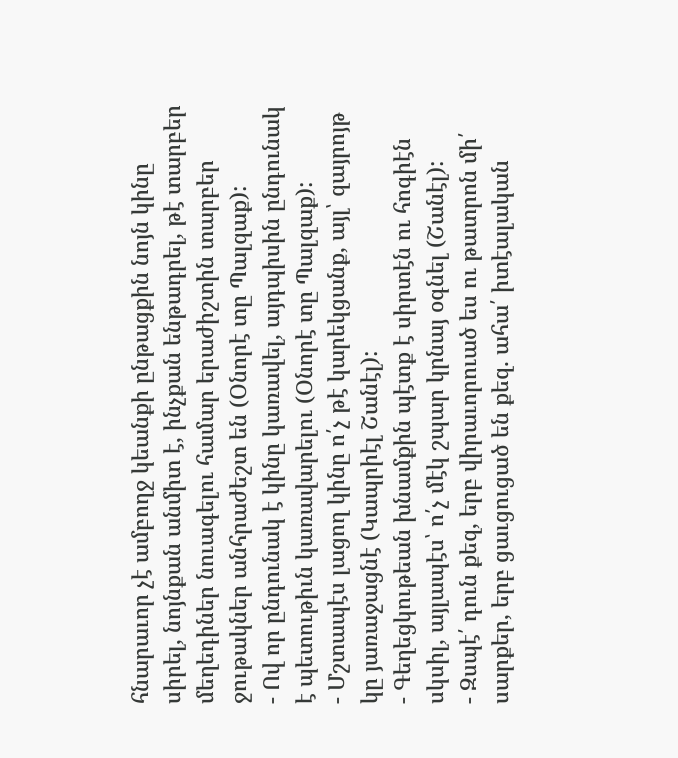հնարաւոր չէ ամբողջ կեանքի ընթացքին նոյն կինը սիրել, նոյնքան անմիտ է, ինչքան ենթադրել, թէ տարբեր մեղեդիներ նուագելու համար երաժիշտին տարբեր ջութակներ անհրաժեշտ են (Օնորէ տը Պալզաք):
- Ով որ ընդունակ է կինը կառավել, այդպիսին ընդունակ է պետութիւն կառավարելու (Օնորէ տը Պալզաք):
- Մշտապէս լացող կինը ո՛չ թէ կարեկցանք, այլ՝ զայրոյթ կը յառաջացնէ (Կապրիէլ Շանէլ):
- Գեղեցկութեան խնամքին պէտք է սիրտէն ու հոգիէն սկսիլ, այլապէս՝ ո՛չ մէկ շպար կրնայ օգնել (Շանէլ):
- Զսպէ՛ դուն քեզ, երբ վիրաւորուած ես ու թատրոն մի՛ սարքեր, երբ ցաւցուցած են քեզ. ահա՛ իտէալական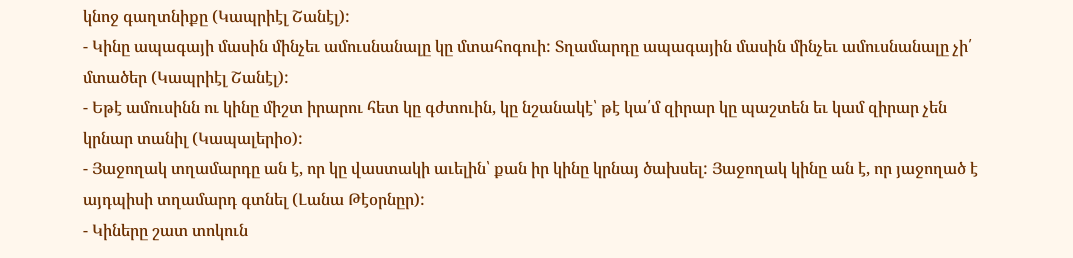կնոջ գաղտնիքը (Կապրիէլ Շանէլ):
- Կինը ապագայի մասին մինչեւ ամուսնանալը կը մտահոգուի: Տղամարդը ապագային մասին մինչեւ ամուսնանալը չի՛ մտածեր (Կապրիէլ Շանէլ):
- Եթէ ամուսինն ու կինը միշտ իրարու հետ կը գժտուին, կը նշանակէ՝ թէ կա՛մ զիրար կը պաշտեն եւ կամ զիրար չեն կրնար տանիլ (Կապալերիօ):
- Յաջողակ տղամարդը ան է, որ կը վաստակի աւելին՝ քան իր կինը կրնայ ծախսել: Յաջողակ կինը ան է, որ յաջողած է այդպիսի տղամարդ գտնել (Լանա Թէօրնըր):
- Կիները շատ տոկուն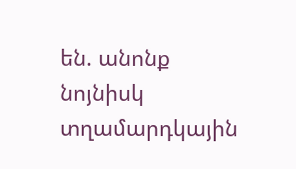են. անոնք նոյնիսկ տղամարդկային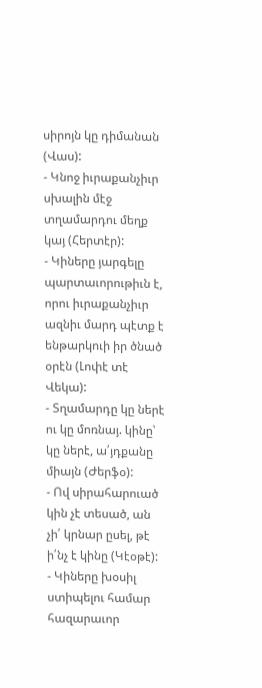սիրոյն կը դիմանան (Վաս):
- Կնոջ իւրաքանչիւր սխալին մէջ տղամարդու մեղք կայ (Հերտէր):
- Կիները յարգելը պարտաւորութիւն է, որու իւրաքանչիւր ազնիւ մարդ պէտք է ենթարկուի իր ծնած օրէն (Լոփէ տէ Վեկա):
- Տղամարդը կը ներէ ու կը մոռնայ. կինը՝ կը ներէ, ա՛յդքանը միայն (Ժերֆօ):
- Ով սիրահարուած կին չէ տեսած, ան չի՛ կրնար ըսել, թէ ի՛նչ է կինը (Կէօթէ):
- Կիները խօսիլ ստիպելու համար հազարաւոր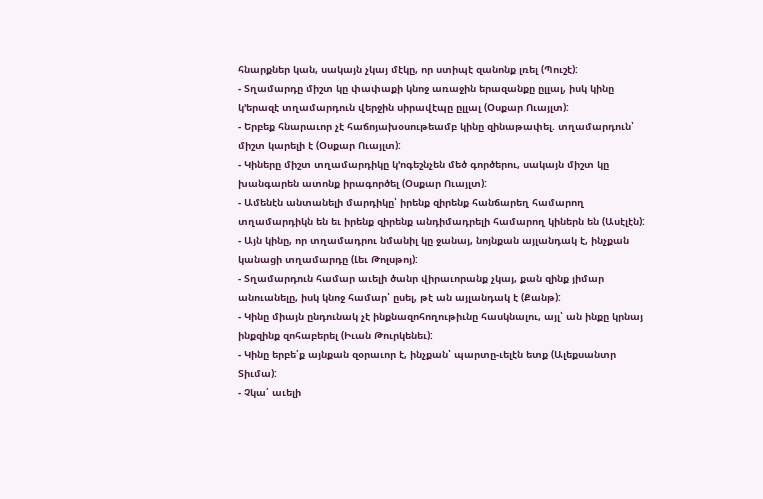հնարքներ կան, սակայն չկայ մէկը, որ ստիպէ զանոնք լռել (Պուշէ):
- Տղամարդը միշտ կը փափաքի կնոջ առաջին երազանքը ըլլալ, իսկ կինը կ՚երազէ տղամարդուն վերջին սիրավէպը ըլլալ (Օսքար Ուայլտ):
- Երբեք հնարաւոր չէ հաճոյախօսութեամբ կինը զինաթափել. տղամարդուն՝ միշտ կարելի է (Օսքար Ուայլտ):
- Կիները միշտ տղամարդիկը կ՚ոգեշնչեն մեծ գործերու, սակայն միշտ կը խանգարեն ատոնք իրագործել (Օսքար Ուայլտ):
- Ամենէն անտանելի մարդիկը՝ իրենք զիրենք հանճարեղ համարող տղամարդիկն են եւ իրենք զիրենք անդիմադրելի համարող կիներն են (Ասէլէն):
- Այն կինը, որ տղամադրու նմանիլ կը ջանայ, նոյնքան այլանդակ է, ինչքան կանացի տղամարդը (Լեւ Թոլսթոյ):
- Տղամարդուն համար աւելի ծանր վիրաւորանք չկայ, քան զինք յիմար անուանելը, իսկ կնոջ համար՝ ըսել, թէ ան այլանդակ է (Քանթ):
- Կինը միայն ընդունակ չէ ինքնազոհողութիւնը հասկնալու, այլ՝ ան ինքը կրնայ ինքզինք զոհաբերել (Իւան Թուրկենեւ):
- Կինը երբե՛ք այնքան զօրաւոր է, ինչքան՝ պարտը-ւելէն ետք (Ալեքսանտր Տիւմա):
- Չկա՛ աւելի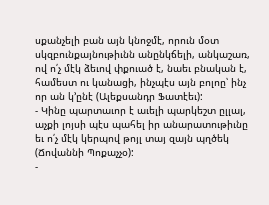սքանչելի բան այն կնոջմէ, որուն մօտ սկզբունքայնութիւնն անընկճելի, անկաշառ, ով ո՛չ մէկ ձեւով փքուած է, նաեւ բնական է, համեստ ու կանացի, ինչպէս այն բոլոը՝ ինչ որ ան կ՚ընէ (Ալեքսանդր Ֆատէեւ):
- Կինը պարտաւոր է աւելի պարկեշտ ըլլալ, աչքի լոյսի պէս պահել իր անարատութիւնը եւ ո՛չ մէկ կերպով թոյլ տայ զայն պղծեկ (Ճովաննի Պոքաչչօ):
-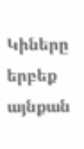Կիները երբեք այնքան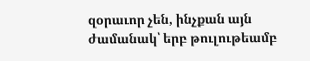զօրաւոր չեն, ինչքան այն ժամանակ՝ երբ թուլութեամբ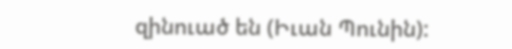զինուած են (Իւան Պունին):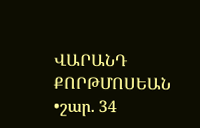ՎԱՐԱՆԴ ՔՈՐԹՄՈՍԵԱՆ
•շար. 34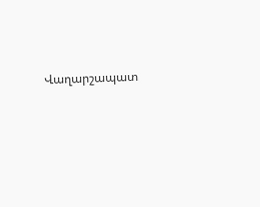Վաղարշապատ